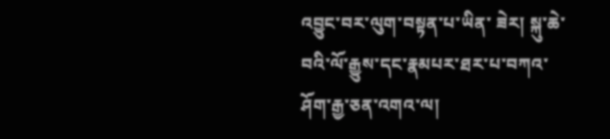འབྱུང་བར་ལུག་བསྟན་པ་ཡིན་ ཟེར། སྐུ་ཆེ་བའི་ལོ་རྒྱུས་དང་རྣམཔར་ཐར་པ་བཀའ་ཤོག་རྒྱ་ཅན་འགའ་ལ།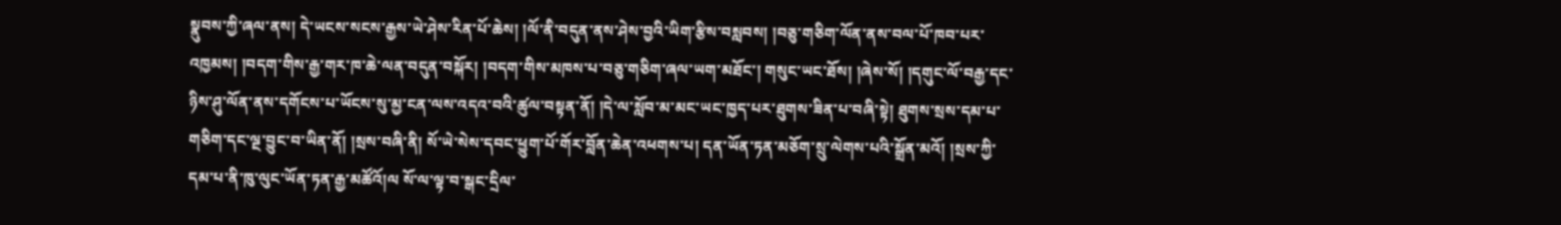སྣུབས་ཀྱི་ཞལ་ནས། དེ་ཡངས་སངས་རྒྱས་ཡེ་ཤེས་རིན་པོ་ཆེས། །ལོ་ནི་བདུན་ནས་ཤེས་བྱའི་ཡིག་རྩིས་བསླབས། །བཅུ་གཅིག་ལོན་ནས་བལ་པོ་ཁབ་པར་འཁྱམས། །བདག་གིས་རྒྱ་གར་ཁ་ཆེ་ལན་བདུན་བསྐོར། །བདག་གིས་མཁས་པ་བཅུ་གཅིག་ཞལ་ཡག་མཐོང་། གསུང་ཡང་ཐོས། །ཞེས་སོ། །དགུང་ལོ་བརྒྱ་དང་ཉིས་ཤུ་ལོན་ནས་དགོངས་པ་ཡོངས་སུ་མྱ་ངན་ལས་འདའ་བའི་ཚུལ་བསྟན་ནོ། །དེ་ལ་སློབ་མ་མང་ཡང་ཁྱད་པར་ཐུགས་ཟིན་པ་བཞི་སྟེ། ཐུགས་སྲས་དམ་པ་གཅིག་དང་ལྔ་བྱུང་བ་ཡིན་ནོ། །སྲས་བཞི་ནི། སོ་ཡེ་སེས་དབང་ཕྱུག་པོ་གོར་བློན་ཆེན་འཕགས་པ། དན་ཡོན་ཏན་མཅོག་སྲུ་ལེགས་པའི་སྒྲོན་མའོ། །སྲས་ཀྱི་དམ་པ་ནི་ཁུ་ལུང་ཡོན་ཏན་རྒྱ་མཚོའོ།ལ སོ་ལ་ལྟ་བ་སྒང་དྲིལ་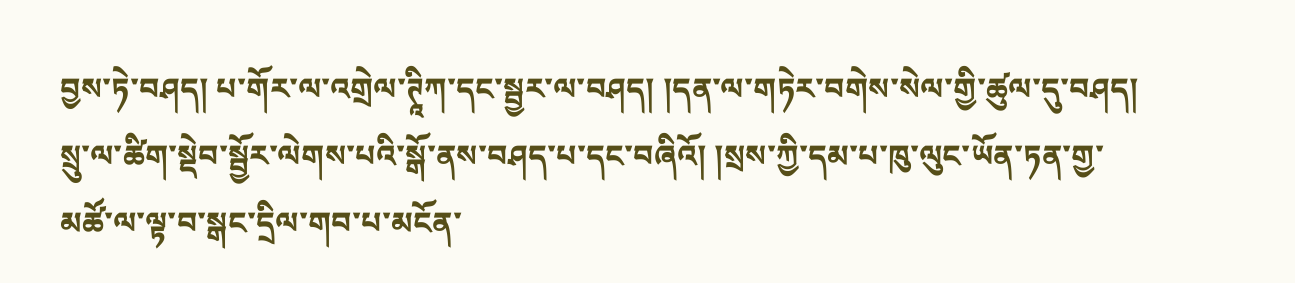བྱས་ཏེ་བཤད། པ་གོར་ལ་འགྲེལ་ཊཱིཀ་དང་སྦྱར་ལ་བཤད། །དན་ལ་གཏེར་བགེས་སེལ་གྱི་ཚུལ་དུ་བཤད། སྲུ་ལ་ཚིག་སྡེབ་སྦྱོར་ལེགས་པའི་སྒོ་ནས་བཤད་པ་དང་བཞིའོ། །སྲས་ཀྱི་དམ་པ་ཁུ་ལུང་ཡོན་ཏན་གྱ་མཚོ་ལ་ལྟ་བ་སྒང་དྲིལ་གབ་པ་མངོན་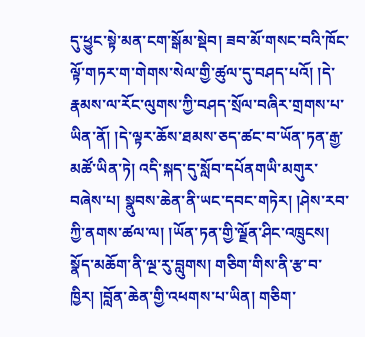དུ་ཕྱུང་སྟེ་མན་ངག་སྒོམ་སྡེབ། ཟབ་མོ་གསང་བའི་ཁོང་ལྟོ་གཏར་ག་གེགས་སེལ་གྱི་ཚུལ་དུ་བཤད་པའོ། །དེ་རྣམས་ལ་རོང་ལུགས་ཀྱི་བཤད་སྲོལ་བཞིར་གྲགས་པ་ཡིན་ནོ། །དེ་ལྟར་ཆོས་ཐམས་ཅད་ཚང་བ་ཡོན་ཏན་རྒྱ་མཚོ་ཡིན་ཏེ། འདི་སྐད་དུ་སློབ་དཔོནགཡི་མགུར་བཞེས་པ། སྣུབས་ཆེན་ནི་ཡང་དབང་གཏེར། །ཤེས་རབ་ཀྱི་ནགས་ཚལ་ལ། །ཡོན་ཏན་གྱི་ལྗོན་ཤིང་འཁྲུངས།  སྣོད་མཆོག་ནི་ལྔ་རུ་བླུགས། གཅིག་གིས་ནི་རྩ་བ་ཁྱིར། །བློན་ཆེན་གྱི་འཕགས་པ་ཡིན། གཅིག་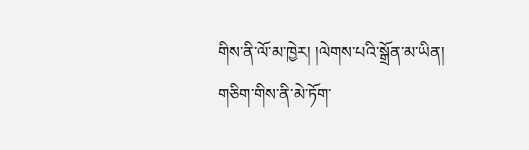གིས་ནི་ལོ་མ་ཁྱེར། །ལེགས་པའི་སྒྲོན་མ་ཡིན། གཅིག་གིས་ནི་མེ་ཏོག་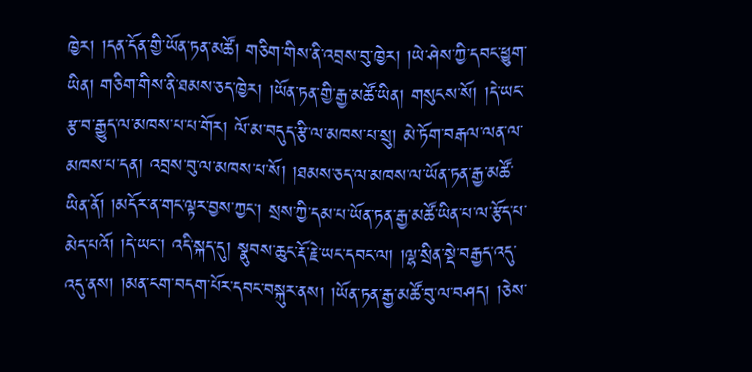ཁྱེར། །དན་དོན་གྱི་ཡོན་ཏན་མཚོ། གཅིག་གིས་ནི་འབྲས་བུ་ཁྱེར། །ཡེ་ཤེས་ཀྱི་དབང་ཕྱུག་ཡིན། གཅིག་གིས་ནི་ཐམས་ཅད་ཁྱེར། །ཡོན་ཏན་གྱི་རྒྱ་མཚོ་ཡིན། གསུངས་སོ། །དེ་ཡང་རྩ་བ་རྒྱུད་ལ་མཁས་པ་པ་གོར། ལོ་མ་བདུད་རྩི་ལ་མཁས་པ་སྲུ། མེ་ཏོག་བརྒལ་ལན་ལ་མཁས་པ་དན། འབྲས་བུ་ལ་མཁས་པ་སོ། །ཐམས་ཅད་ལ་མཁས་ལ་ཡོན་ཏན་རྒྱ་མཚོ་ཡིན་ནོ། །མདོར་ན་གང་ལྟར་བྱས་ཀྱང་། སྲས་ཀྱི་དམ་པ་ཡོན་ཏན་རྒྱ་མཚོ་ཡིན་པ་ལ་རྩོད་པ་མེད་པའོ། །དེ་ཡང་། འདི་སྐད་དུ། སྣུབས་ཆུང་རྡོ་རྗེ་ཡང་དབང་ལ། །ལྷ་སྲིན་སྡེ་བརྒྱད་འདུ་འདུ་ནས། །མན་ངག་བདག་པོར་དབང་བསྐུར་ནས། །ཡོན་ཏན་རྒྱ་མཚོ་བུ་ལ་བཤད། །ཅེས་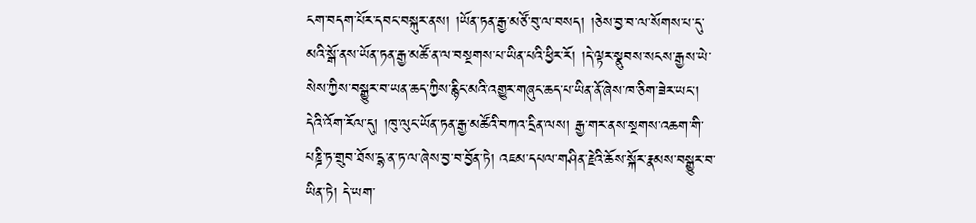ངག་བདག་པོར་དབང་བསྐུར་ནས། །ཡོན་ཏན་རྒྱ་མཙོ་བུ་ལ་བསད། །ཅེས་བྱ་བ་ལ་སོགས་པ་དུ་མའི་སྒོ་ནས་ཡོན་ཏན་རྒྱ་མཚོ་ན་ལ་བསྔགས་པ་ཡིན་པའི་ཕྱིར་རོ། །དེ་ལྟར་སྣུབས་སངས་རྒྱས་ཡེ་སེས་ཀྱིས་བསྒྱུར་བ་ཡན་ཆད་ཀྱིས་རྙིང་མའི་འགྱུར་གཞུང་ཆད་པ་ཡིན་ནོ་ཞེས་ཁ་ཅིག་ཟེར་ཡང་། དེའི་འོག་རོལ་དུ། །ཁུ་ལུང་ཡོན་ཏན་རྒྱ་མཚོའི་བཀའ་དྲིན་ལས། རྒྱ་གར་ནས་སྔགས་འཆག་གི་པཎྜི་ཏ་གྲུབ་ཐོས་དྷ་ན་ཏ་ལ་ཞེས་བྱ་བ་བྱོན་ཏེ། འཇམ་དཔལ་གཤིན་རྗེའི་ཆོས་སྐོར་རྣམས་བསྒྱུར་བ་ཡིན་ཏེ། དེ་ཡག་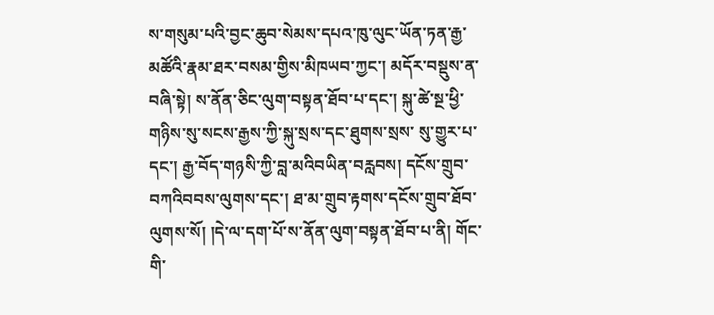ས་གསུམ་པའི་བྱང་ཆུབ་སེམས་དཔའ་ཁུ་ལུང་ཡོན་ཏན་རྒྱ་མཚོའི་རྣམ་ཐར་བསམ་གྱིས་མིཁཡབ་ཀྱང་། མདོར་བསྡུས་ན་བཞི་སྟེ། ས་ནོན་ཅིང་ལུག་བསྟན་ཐོབ་པ་དང་། སྐུ་ཚེ་སྔ་ཕྱི་གཉིས་སུ་སངས་རྒྱས་ཀྱི་སྐུ་སྲས་དང་ཐུགས་སྲས་ སུ་གྱུར་པ་དང་། རྒྱ་བོད་གཉསི་ཀྱི་བླ་མའིབཡིན་བརླབས། དངོས་གྲུབ་བཀའིབབས་ལུགས་དང་། ཐ་མ་གྲུབ་རྟགས་དངོས་གྲུབ་ཐོབ་ལུགས་སོ། །དེ་ལ་དག་པོ་ས་ནོན་ལུག་བསྟན་ཐོབ་པ་ནི། གོང་གི་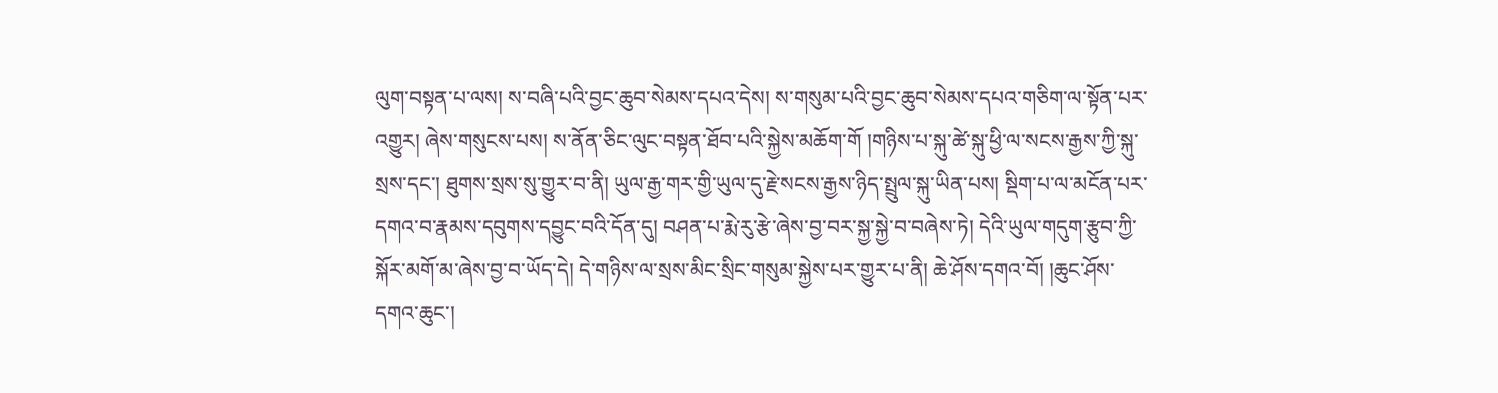ལུག་བསྟན་པ་ལས། ས་བཞི་པའི་བྱང་ཆུབ་སེམས་དཔའ་དེས། ས་གསུམ་པའི་བྱང་ཆུབ་སེམས་དཔའ་གཅིག་ལ་སྟོན་པར་འགྱུར། ཞེས་གསུངས་པས། ས་ནོན་ཅིང་ལུང་བསྟན་ཐོབ་པའི་སྐྱེས་མཆོག་གོ །གཉིས་པ་སྐུ་ཚེ་སྐུ་ཕྱི་ལ་སངས་རྒྱས་ཀྱི་སྐུ་སྲས་དང་། ཐུགས་སྲས་སུ་གྱུར་བ་ནི། ཡུལ་རྒྱ་གར་གྱི་ཡུལ་དུ་རྗེ་སངས་རྒྱས་ཉིད་སྤྲུལ་སྐུ་ཡིན་པས། སྡིག་པ་ལ་མངོན་པར་དགའ་བ་རྣམས་དབུགས་དབྱུང་བའི་དོན་དུ། བཤན་པ་རྨེ་རུ་རྩེ་ཞེས་བྱ་བར་སྐྱ་སྐྱེ་བ་བཞེས་ཏེ། དེའི་ཡུལ་གདུག་རྩུབ་ཀྱི་སྐོར་མགོ་མ་ཞེས་བྱ་བ་ཡོད་དེ། དེ་གཉིས་ལ་སྲས་མིང་སྲིང་གསུམ་སྐྱེས་པར་གྱུར་པ་ནི། ཆེ་ཤོས་དགའ་བོ། །ཆུང་ཤོས་དགའ་ཆུང་།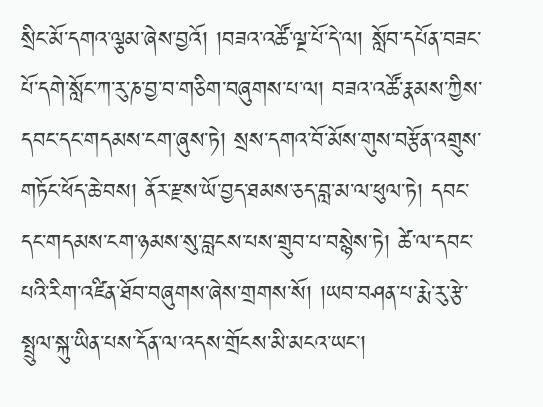སྲིང་མོ་དགའ་ལྕམ་ཞེས་བྱའོ། །བཟའ་འཚོ་ལྔ་པོ་དེ་ལ། སློབ་དཔོན་བཟང་པོ་དགེ་སློང་ཀ་རུ་ཎ་བྱ་བ་གཅིག་བཞུགས་པ་ལ། བཟའ་འཚོ་རྣམས་ཀྱིས་དབང་དང་གདམས་ངག་ཞུས་ཏེ། སྲས་དགའ་བོ་མོས་གུས་བརྩོན་འགྲུས་གཏོང་ཕོད་ཆེ་བས། ནོར་རྫས་ཡོ་བྱད་ཐམས་ཅད་བླ་མ་ལ་ཕུལ་ཏེ། དབང་དང་གདམས་ངག་ཉམས་སུ་བླངས་པས་གྲུབ་པ་བསྙེས་ཏེ། ཚེ་ལ་དབང་པའི་རིག་འཛིན་ཐོབ་བཞུགས་ཞེས་གྲགས་སོ། །ཡབ་བཤན་པ་རྨེ་རུ་རྩེ་སྤྲུལ་སྐུ་ཡིན་པས་དོན་ལ་འདས་གྲོངས་མི་མངའ་ཡང་།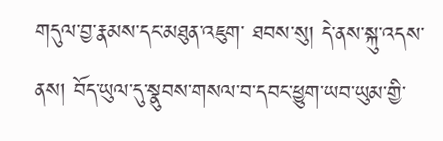གདུལ་བྱ་རྣམས་དང་མཐུན་འཇུག་ ཐབས་སུ། དེ་ནས་སྐུ་འདས་ནས། བོད་ཡུལ་དུ་སྣུབས་གསལ་བ་དབང་ཕྱུག་ཡབ་ཡུམ་གྱི་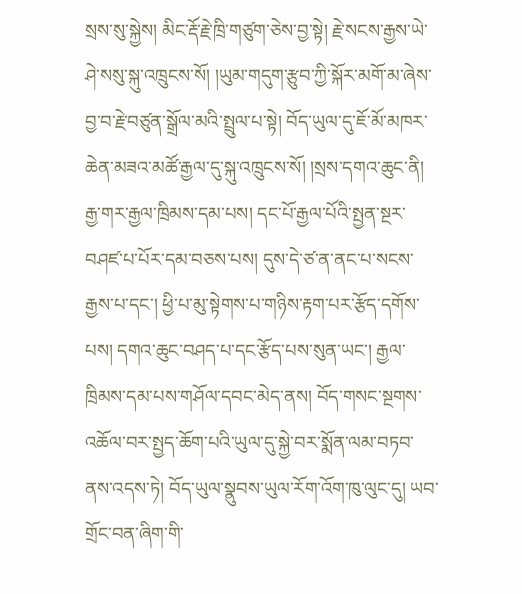སྲས་སུ་སྐྱེས། མིང་རྡོ་རྗེ་ཁྲི་གཙུག་ཅེས་བྱ་སྟེ། རྗེ་སངས་རྒྱས་ཡེ་ཤེ་སསུ་སྐུ་འཁྲུངས་སོ། །ཡུམ་གདུག་རྩུབ་ཀྱི་སྐོར་མགོ་མ་ཞེས་བྱ་བ་རྗེ་བཙུན་སྒྲོལ་མའི་སྤྲུལ་པ་སྟེ། བོད་ཡུལ་དུ་ཇོ་མོ་མཁར་ཆེན་མཟའ་མཚོ་རྒྱལ་དུ་སྐུ་འཁྲུངས་སོ། །སྲས་དགའ་ཆུང་ནི། རྒྱ་གར་རྒྱལ་ཁྲིམས་དམ་པས། དང་པོ་རྒྱལ་པོའི་སྤྱན་སྔར་བཤཛ་པ་པོར་དམ་བཅས་པས། དུས་དེ་ཙ་ན་ནང་པ་སངས་རྒྱས་པ་དང་། ཕྱི་པ་མུ་སྟེགས་པ་གཉིས་རྟག་པར་རྩོད་དགོས་པས། དགའ་ཆུང་བཤད་པ་དང་རྩོད་པས་སུན་ཡང་། རྒྱལ་ཁྲིམས་དམ་པས་གཤོལ་དབང་མེད་ནས། བོད་གསང་སྔགས་འཆོལ་བར་སྤྱད་ཆོག་པའི་ཡུལ་དུ་སྐྱེ་བར་སྨོན་ལམ་བཏབ་ནས་འདས་ཏེ། བོད་ཡུལ་སྣུབས་ཡུལ་རོག་འོག་ཁུ་ལུང་དུ། ཡབ་གྲོང་བན་ཞིག་གི་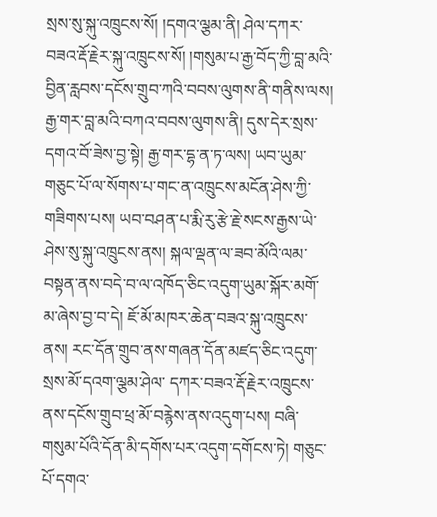སྲས་སུ་སྐུ་འཁྲུངས་སོ། །དགའ་ལྕམ་ནི། ཤེལ་དཀར་བཟའ་རྡོ་རྗེར་སྐུ་འཁྲུངས་སོ། །གསུམ་པ་རྒྱ་བོད་ཀྱི་བླ་མའི་བྱིན་རླབས་དངོས་གྲུབ་ཀའི་བབས་ལུགས་ནི་གནིས་ལས། རྒྱ་གར་བླ་མའི་བཀའ་བབས་ལུགས་ནི། དུས་དེར་སྲས་དགའ་བོ་ཟེས་བྱ་སྟེ། རྒྱ་གར་དྷ་ན་ཏ་ལས། ཡབ་ཡུམ་གཅུང་པོ་ལ་སོགས་པ་གང་ན་འཁྲུངས་མངོན་ཤེས་ཀྱི་གཟིགས་པས། ཡབ་བཤན་པ་རྨི་རུ་རྩེ་རྗེ་སངས་རྒྱས་ཡེ་ཤེས་སུ་སྐུ་འཁྲུངས་ནས། སྐལ་ལྡན་ལ་ཟབ་མོའི་ལམ་བསྟན་ནས་བདེ་བ་ལ་འཁོད་ཅིང་འདུག་ཡུམ་སྐོར་མགོ་མ་ཞེས་བྱ་བ་དེ། ཇོ་མོ་མཁར་ཆེན་བཟའ་སྐུ་འཁྲུངས་ནས། རང་དོན་གྲུབ་ནས་གཞན་དོན་མཛད་ཅིང་འདུག་སྲས་མོ་དའག་ལྕམ་ཤེལ་ དཀར་བཟའ་རྡོ་རྗེར་འཁྲུངས་ནས་དངོས་གྲུབ་ཕྲ་མོ་བརྙེས་ནས་འདུག་པས། བཞི་གསུམ་པོའི་དོན་མི་དགོས་པར་འདུག་དགོངས་ཏེ། གཅུང་པོ་དགའ་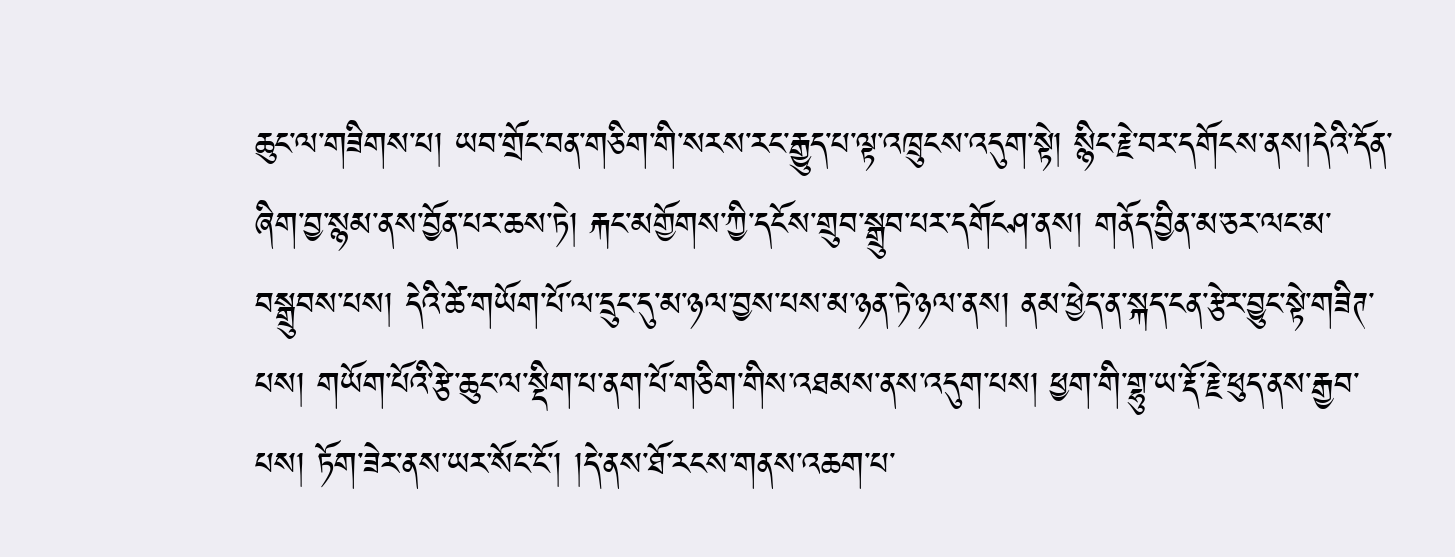ཆུང་ལ་གཟིགས་པ། ཡབ་གྲོང་བན་གཅིག་གི་སརས་རང་རྒྱུད་པ་ལྟ་འཁྲུངས་འདུག་སྟེ། སྙིང་རྗེ་བར་དགོངས་ནས།དེའི་དོན་ཞིག་བྱ་སྙམ་ནས་བྱོན་པར་ཆས་ཏེ། རྐང་མགྱོགས་ཀྱི་དངོས་གྲུབ་སྒྲུབ་པར་དགོངཤ་ནས། གནོད་བྱིན་མ་ཅར་ལང་མ་བསྒྲུབས་པས། དེའི་ཚེ་གཡོག་པོ་ལ་དྲུང་དུ་མ་ཉལ་བྱས་པས་མ་ཉན་ཏེ་ཉལ་ནས། ནམ་ཕྱེད་ན་སྐད་ངན་རྩེར་བྱུང་སྟེ་གཟིཊ་པས། གཡོག་པོའི་རྩེ་ཆུང་ལ་སྡིག་པ་ནག་པོ་གཅིག་གིས་འཐམས་ནས་འདུག་པས། ཕྱག་གི་གྷུ་ཡ་རྡོ་རྗེ་ཕུད་ནས་རྒྱབ་པས། ཏོག་ཟེར་ནས་ཡར་སོང་ངོ་། །དེ་ནས་ཐོ་རངས་གནས་འཆག་པ་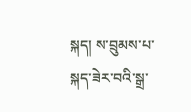སྐད། ས་བྲུམས་པ་སྐད་ཟེར་བའི་སྒྲ་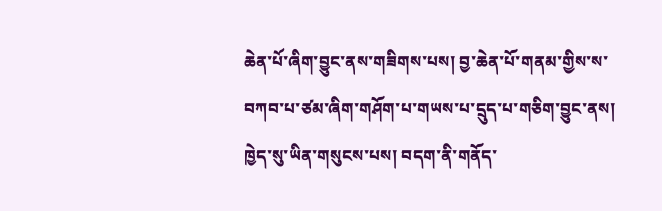ཆེན་པོ་ཞིག་བྱུང་ནས་གཟིགས་པས། བྱ་ཆེན་པོ་གནམ་གྱིས་ས་བཀབ་པ་ཙམ་ཞིག་གཤོག་པ་གཡས་པ་དྲུད་པ་གཅིག་བྱུང་ནས། ཁྱེད་སུ་ཡིན་གསུངས་པས། བདག་ནི་གནོད་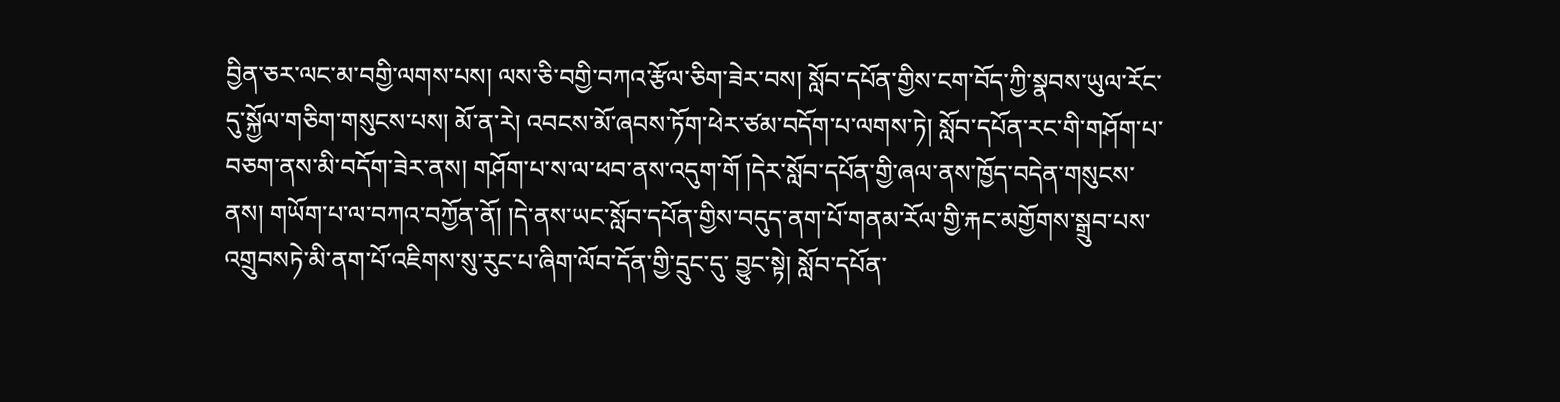བྱིན་ཅར་ལང་མ་བགྱི་ལགས་པས། ལས་ཅི་བགྱི་བཀའ་རྩོལ་ཅིག་ཟེར་བས། སློབ་དཔོན་གྱིས་ངག་བོད་ཀྱི་སྣབས་ཡུལ་རོང་དུ་སྐྱོལ་གཅིག་གསུངས་པས། མོ་ན་རེ། འབངས་མོ་ཞབས་ཏོག་ཕེར་ཙམ་བདོག་པ་ལགས་ཏེ། སློབ་དཔོན་རང་གི་གཤོག་པ་བཅག་ནས་མི་བདོག་ཟེར་ནས། གཤོག་པ་ས་ལ་ཕབ་ནས་འདུག་གོ །དེར་སློབ་དཔོན་གྱི་ཞལ་ནས་ཁྱོད་བདེན་གསུངས་ནས། གཡོག་པ་ལ་བཀའ་བཀྱོན་ནོ། །དེ་ནས་ཡང་སློབ་དཔོན་གྱིས་བདུད་ནག་པོ་གནམ་རོལ་གྱི་རྐང་མགྱོགས་སྒྲུབ་པས་འགྲུབསཏེ་མི་ནག་པོ་འཇིགས་སུ་རུང་པ་ཞིག་ལོབ་དོན་གྱི་དྲུང་དུ་ བྱུང་སྟེ། སློབ་དཔོན་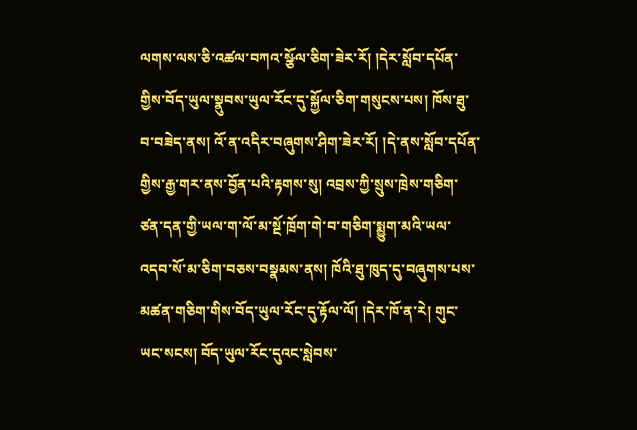ལགས་ལས་ཅི་འཚལ་བཀའ་སྩོལ་ཅིག་ཟེར་རོ། །དེར་སློབ་དཔོན་གྱིས་བོད་ཡུལ་སྣུབས་ཡུལ་རོང་དུ་སྐྱོལ་ཅིག་གསུངས་པས། ཁོས་ཐུ་བ་བཟེད་ནས། འོ་ན་འདིར་བཞུགས་ཤིག་ཟེར་རོ། །དེ་ནས་སློབ་དཔོན་གྱིས་རྒྱ་གར་ནས་བྱོན་པའི་རྟགས་སུ། འབྲས་ཀྱི་སྲུས་ཁྲེས་གཅིག་ཙན་དན་གྱི་ཡལ་ག་ལོ་མ་སྔོ་ཁྲོག་གེ་བ་གཅིག་སྨྱུག་མའི་ཡལ་འདབ་སོ་མ་ཅིག་བཅས་བསྣམས་ནས། ཁོའི་ཐུ་ཁུད་དུ་བཞུགས་པས་མཚན་གཅིག་གིས་བོད་ཡུལ་རོང་དུ་རྟོལ་ལོ། །དེར་ཁོ་ན་རེ། གུང་ཡང་སངས། བོད་ཡུལ་རོང་དུའང་སླེབས་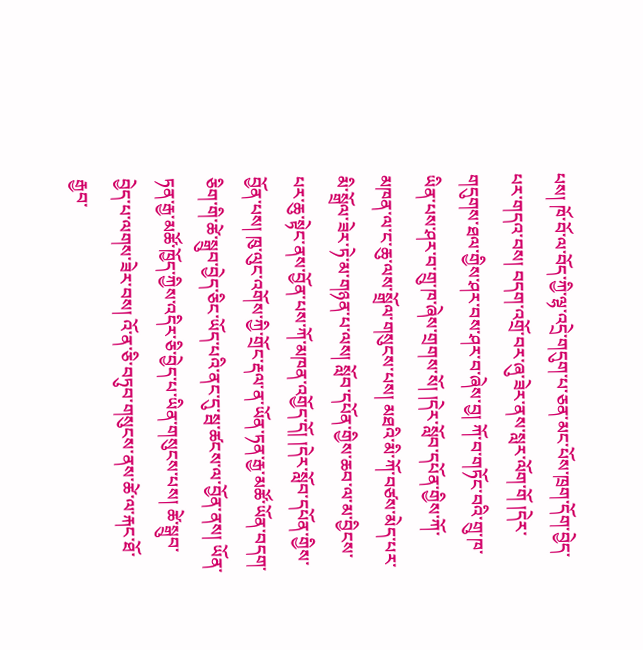པས། ཁོ་བོ་ལ་བོད་ཀྱི་ལྷ་འདྲེ་གདུག་པ་ཅན་མང་པོས་ཁྲག་དོག་བྱེད་པར་གདའ་བས། བདག་འགྲོ་བར་ཞུ་ཟེར་ནས་སླར་ལོག་གོ །དེར་གདུགས་ཐལ་གྱིས་ཤར་བས་ཤར་བ་ཞེས་བྱ། ཀོ་བ་གཏོང་བའི་གྲུ་ཁ་ཡིན་པས་ཤར་བ་གྲུ་ཁ་ཞེས་གྲགས་སོ། །དེར་སློབ་དཔོན་གྱིས་ཀོ་མཁན་ལ་ང་ཆུ་ལས་སྒྲོལ་གསུངས་པས། མཐའི་མི་ཀོ་བཙས་མེད་པར་མི་སྒྲོལ་ཟེར་ཏེ་མ་གཉན་པ་ལས། སློབ་དཔོན་གྱིས་ཆབ་ལ་མ་བྱིངས་པར་ཆུ་སྟེང་ནས་བྱོན་པས་ཀོ་མཁན་འགྱོད་དོ། །དེར་སློབ་དཔོན་གྱིས་བྱོན་པས། ཁུ་ལུང་འགོས་ཀྱི་གྲོང་རྡལ་ན་ཡོན་ཏན་རྒྱ་མཚོ་ཡོན་བདག་ཅིག་གི་ཚེ་སྒྲུབ་བྱེད་ཅིང་ཡོད་པའི་ནང་དུ་སྦ་ཚངས་ལ་བྱོན་ནས། ཡོན་ཏན་རྒྱ་མཚོ་ཁྱོད་ཀྱིས་འདིར་ཅི་བྱེད་པ་ཡིན་གསུངས་པས། ཚེ་སྒྲུབ་བྱེད་པ་ལགས་ཟེར་བས། འོ་ན་ཅི་བཏུབ་གསུངས་ནས་ཚེ་ལ་རྐང་ཐོ་རྒྱབ་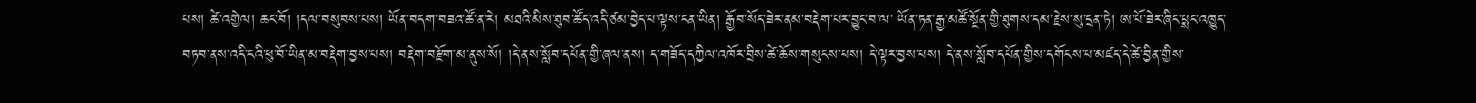པས། ཚེ་འགྱེལ། ཆང་བོ། །དལ་བསུབས་པས། ཡོན་བདག་བཟའ་ཚོ་ན་རེ། མཐའི་མིས་ཐུབ་ཚོད་འདི་ཙམ་བྱེད་པ་ལྟས་ངན་ཡིན། རྒྱོབ་སོད་ཟེར་ནམ་བརྡེག་པར་བྱུང་བ་ལ་ ཡོན་ཏན་རྒྱ་མཚོ་སྔོན་གྱི་ཐུགས་དམ་རྗེས་སུ་དྲན་ཏེ། ཨ་པོ་ཟེར་ཞིང་པྶང་འཁྱུད་བཏབ་ནས་འདི་ངའི་ཕུ་བོ་ཡིན་མ་བརྡེག་བྱས་པས། བརྡེག་བརྫོག་མ་ནུས་སོ། །དེ་ནས་སློབ་དཔོན་གྱི་ཞལ་ནས། ད་གཟོད་དཀྱིལ་འཁོར་བྲིས་ཚེ་ཆོས་གསུངས་པས། དེ་ལྟར་བྱས་པས། དེ་ནས་སློབ་དཔོན་གྱིས་དགོངས་པ་མཛད་དེ་ཚེ་བྱིན་གྱིས་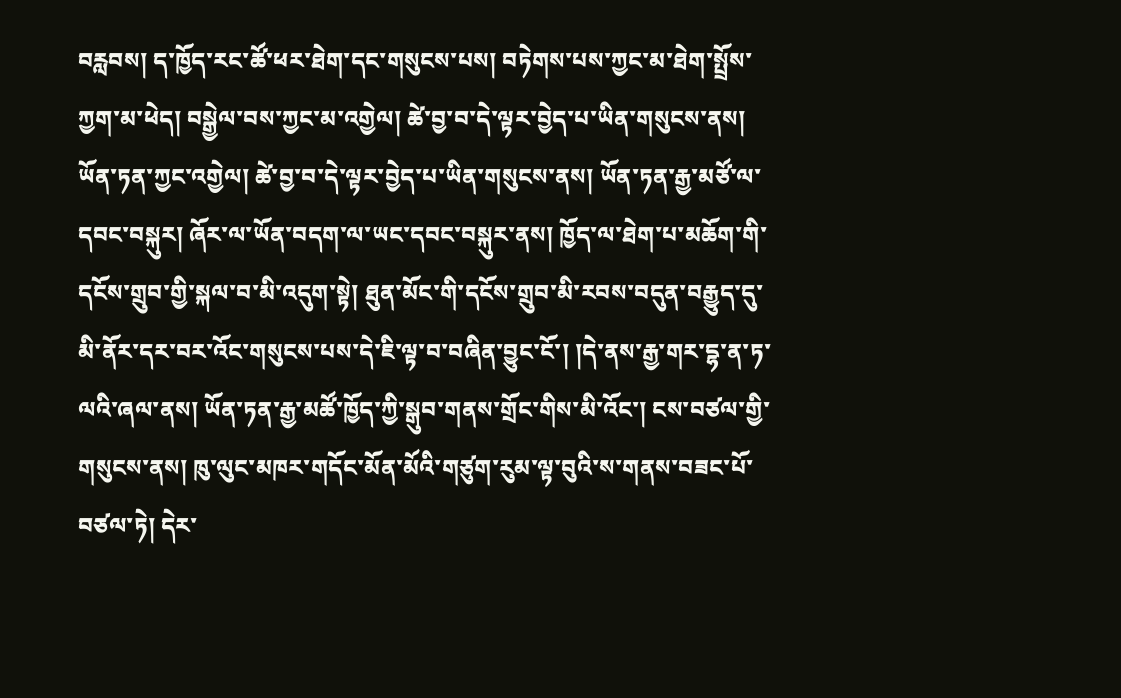བརླབས། ད་ཁྱོད་རང་ཚོ་ཕར་ཐེག་དང་གསུངས་པས། བཏེགས་པས་ཀྱང་མ་ཐེག་སྤྲོས་ཀྱག་མ་ཕེད། བསྒྱེལ་བས་ཀྱང་མ་འགྱེལ། ཚེ་བྱ་བ་དེ་ལྟར་བྱེད་པ་ཡིན་གསུངས་ནས། ཡོན་ཏན་ཀྱང་འགྱེལ། ཚེ་བྱ་བ་དེ་ལྟར་བྱེད་པ་ཡིན་གསུངས་ནས། ཡོན་ཏན་རྒྱ་མཙོ་ལ་དབང་བསྐུར། ཞོར་ལ་ཡོན་བདག་ལ་ཡང་དབང་བསྐུར་ནས། ཁྱོད་ལ་ཐེག་པ་མཆོག་གི་དངོས་གྲུབ་གྱི་སྐལ་བ་མི་འདུག་སྟེ། ཐུན་མོང་གི་དངོས་གྲུབ་མི་རབས་བདུན་བརྒྱུད་དུ་མི་ནོར་དར་བར་འོང་གསུངས་པས་དེ་ཇི་ལྟ་བ་བཞིན་བྱུང་ངོ་། །དེ་ནས་རྒྱ་གར་དྷ་ན་ཏ་ལའི་ཞལ་ནས། ཡོན་ཏན་རྒྱ་མཚོ་ཁྱོད་ཀྱི་སྒུབ་གནས་གྲོང་གིས་མི་འོང་། ངས་བཙལ་གྱི་གསུངས་ནས། ཁུ་ལུང་མཁར་གདོང་མོན་མོའི་གཙུག་རུམ་ལྟ་བུའི་ས་གནས་བཟང་པོ་བཙལ་ཏེ། དེར་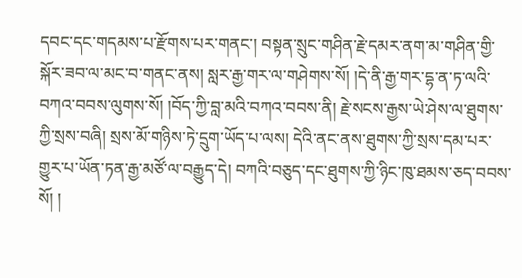དབང་དང་གདམས་པ་རྫོགས་པར་གནང་། བསྟན་སྲུང་གཤིན་རྗེ་དམར་ནག་མ་གཤིན་གྱི་སྐོར་ཟབ་ལ་མང་བ་གནང་ནས། སླར་རྒྱ་གར་ལ་གཤེགས་སོ། །དེ་ནི་རྒྱ་གར་དྷ་ན་ཏ་ལའི་བཀའ་བབས་ལུགས་སོ། །བོད་ཀྱི་བླ་མའི་བཀའ་བབས་ནི། རྗེ་སངས་རྒྱས་ཡེ་ཤེས་ལ་ཐུགས་ཀྱི་སྲས་བཞི། སྲས་མོ་གཉིས་ཏེ་དྲུག་ཡོད་པ་ལས། དེའི་ནང་ནས་ཐུགས་ཀྱི་སྲས་དམ་པར་གྱུར་པ་ཡོན་ཏན་རྒྱ་མཙོ་ལ་བརྒྱུད་དེ། བཀའི་བཅུད་དང་ཐུགས་ཀྱི་ཉིང་ཁུ་ཐམས་ཅད་བབས་སོ། །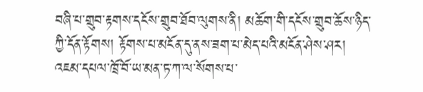བཞི་པ་གྲུབ་རྟགས་དངོས་གྲུབ་ཐོབ་ལུགས་ནི། མཆོག་གི་དངོས་གྲུབ་ཆོས་ཉིད་ཀྱི་དོན་རྟོགས། རྟོགས་པ་མངོན་དུ་ནས་ཟག་པ་མེད་པའི་མངོན་ཤེས་ཤར། འཇམ་དཔལ་ཁྲོ་བོ་ཡ་མན་ཏ་ཀ་ལ་སོགས་པ་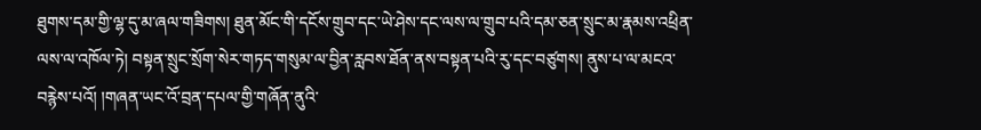ཐུགས་དམ་གྱི་ལྷ་དུ་མ་ཞལ་གཟིགས། ཐུན་མོང་གི་དངོས་གྲུབ་དང་ཡེ་ཤེས་དང་ལས་ལ་གྲུབ་པའི་དམ་ཅན་སྲུང་མ་རྣམས་འཕྲིན་ལས་ལ་འཁོལ་ཏེ། བསྟན་སྲུང་སྲོག་སེར་གཏད་གསུམ་ལ་བྱིན་རླབས་ཐོན་ནས་བསྟན་པའི་རུ་དང་བཙུགས། ནུས་པ་ལ་མངའ་བརྙེས་པའོ། །གཞན་ཡང་འོ་བྲན་དཔལ་གྱི་གཞོན་ནུའི་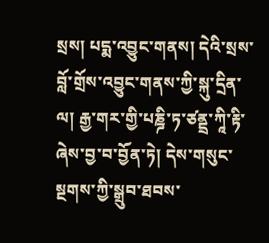སྲས། པདྨ་འབྱུང་གནས། དེའི་སྲས་བློ་གྲོས་འབྱུང་གནས་ཀྱི་སྐུ་དྲིན་ལ། རྒྱ་གར་གྱི་པཎྜི་ཏ་ཙནྡྲ་ཀཱི་རྟི་ཞེས་བྱ་བ་བྱོན་ཏེ། དེས་གསུང་སྔགས་ཀྱི་སྒྲུབ་ཐབས་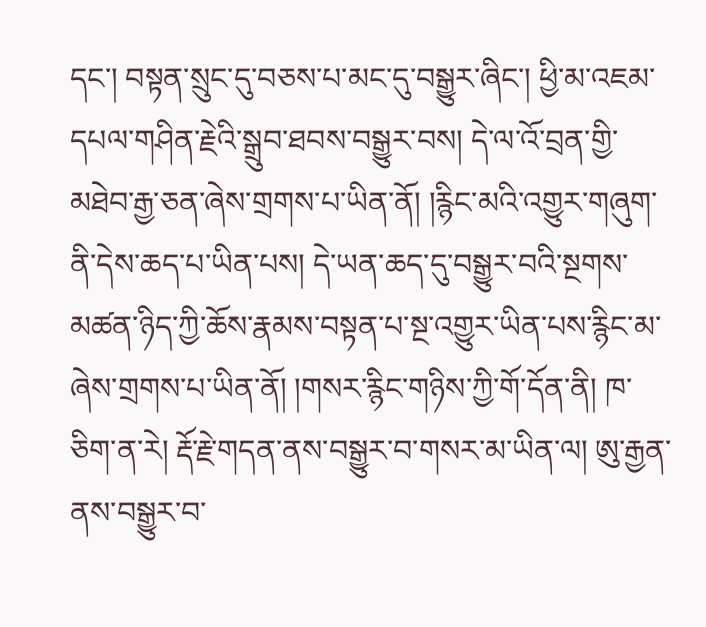དང་། བསྟན་སྲུང་དུ་བཅས་པ་མང་དུ་བསྒྱུར་ཞིང་། ཕྱི་མ་འཇམ་དཔལ་གཤིན་རྗེའི་སྒྲུབ་ཐབས་བསྒྱུར་བས། དེ་ལ་འོ་བྲན་གྱི་མཐེབ་རྒྱ་ཅན་ཞེས་གྲགས་པ་ཡིན་ནོ། །རྙིང་མའི་འགྱུར་གཞུག་ནི་དེས་ཆད་པ་ཡིན་པས། དེ་ཡན་ཆད་དུ་བསྒྱུར་བའི་སྔགས་མཚན་ཉིད་ཀྱི་ཆོས་རྣམས་བསྟན་པ་སྔ་འགྱུར་ཡིན་པས་རྙིང་མ་ཞེས་གྲགས་པ་ཡིན་ནོ། །གསར་རྙིང་གཉིས་ཀྱི་གོ་དོན་ནི། ཁ་ཅིག་ན་རེ། རྡོ་རྗེ་གདན་ནས་བསྒྱུར་བ་གསར་མ་ཡིན་ལ། ཨུ་རྒྱན་ནས་བསྒྱུར་བ་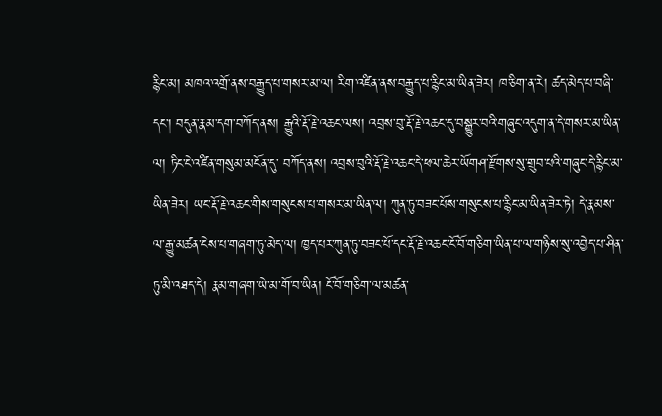རྙིང་མ། མཁའ་འགྲོ་ནས་བརྒྱུད་པ་གསར་མ་ལ། རིག་འཛིན་ནས་བརྒྱུད་པ་རྙིང་མ་ཡིན་ཟེར། ཁ་ཅིག་ན་རེ། ཚད་མེད་པ་བཞི་དང་། བདུན་རྣམ་དག་བཀོད་ནས། རྒྱུའི་རྡོ་རྗེ་འཆང་ལས། འབྲས་བུ་རྡོ་རྗེ་འཆང་དུ་བསྒྱུར་བའི་གཞུང་འདུག་ན་དེ་གསར་མ་ཡིན་ལ། ཏིང་ངེ་འཛིན་གསུམ་མངོན་དུ་ བཀོད་ནས། འབྲས་བུའི་རྡོ་རྗེ་འཆང་དེ་ཕལ་ཆེར་ཡོགཤ་རྫོགས་སུ་གྲུབ་པའི་གཞུང་དེ་རྙིང་མ་ཡིན་ཟེར། ཡང་རྡོ་རྗེ་འཆང་གིས་གསུངས་པ་གསར་མ་ཡིན་ལ། ཀུན་ཏུ་བཟང་པོས་གསུངས་པ་རྙིང་མ་ཡིན་ཟེར་ཏེ། དེ་རྣམས་ལ་རྒྱུ་མཚན་ངེས་པ་གཞག་ཏུ་མེད་ལ། ཁྱད་པར་ཀུན་ཏུ་བཟང་པོ་དང་རྡོ་རྗེ་འཆང་ངོ་བོ་གཅིག་ཡིན་པ་ལ་གཉིས་སུ་འབྱེད་པ་ཤིན་ཏུ་མི་འཐད་དེ། རྣམ་གཞག་ཡེ་མ་གོ་བ་ཡིན། ངོ་བོ་གཅིག་ལ་མཚན་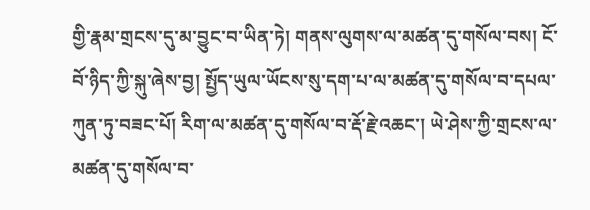གྱི་རྣམ་གྲངས་དུ་མ་བྱུང་བ་ཡིན་ཏེ། གནས་ལུགས་ལ་མཚན་དུ་གསོལ་བས། ངོ་བོ་ཉིད་ཀྱི་སྐུ་ཞེས་བྱ། སྤྱོད་ཡུལ་ཡོངས་སུ་དག་པ་ལ་མཚན་དུ་གསོལ་བ་དཔལ་ཀུན་ཏུ་བཟང་པོ། རིག་ལ་མཚན་དུ་གསོལ་བ་རྡོ་རྗེ་འཆང་། ཡེ་ཤེས་ཀྱི་གྲངས་ལ་མཚན་དུ་གསོལ་བ་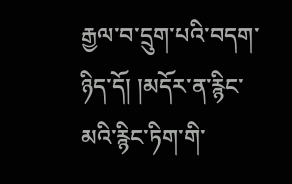རྒྱལ་བ་དྲུག་པའི་བདག་ཉིད་དོ། །མདོར་ན་རྙིང་མའི་རྙིང་ཏིག་གི་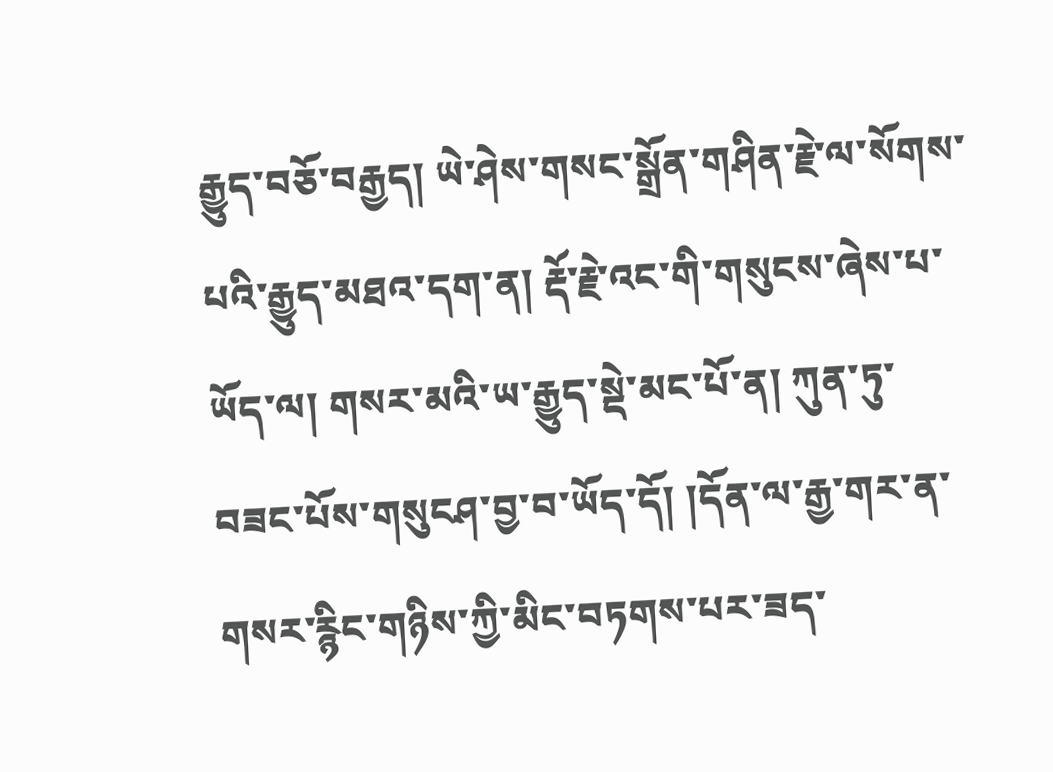རྒྱུད་བཅོ་བརྒྱད། ཡེ་ཤེས་གསང་སྒྲོན་གཤིན་རྗེ་ལ་སོགས་པའི་རྒྱུད་མཐའ་དག་ན། རྡོ་རྗེ་འང་གི་གསུངས་ཞེས་པ་ཡོད་ལ། གསར་མའི་ཡ་རྒྱུད་སྡེ་མང་པོ་ན། ཀུན་ཏུ་བཟང་པོས་གསུངཤ་བྱ་བ་ཡོད་དོ། །དོན་ལ་རྒྱ་གར་ན་གསར་རྙིང་གཉིས་ཀྱི་མིང་བཏགས་པར་ཟད་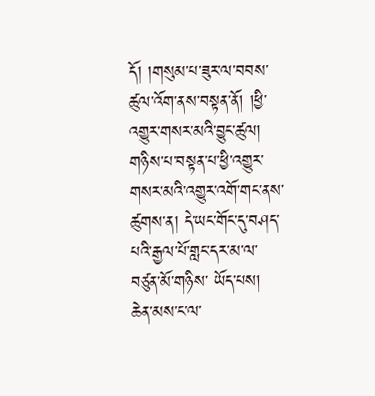དོ། །གསུམ་པ་ཟུར་ལ་བབས་ཚུལ་འོག་ནས་བསྟན་ནོ། །ཕྱི་འགྱུར་གསར་མའི་བྱུང་ཚུལ། གཉིས་པ་བསྟན་པ་ཕྱི་འགྱུར་གསར་མའི་འགྱུར་འགོ་གང་ནས་ཚུགས་ན། དེ་ཡང་གོང་དུ་བཤད་པའི་རྒྱལ་པོ་གླང་དར་མ་ལ་བཙུན་མོ་གཉིས་ ཡོད་པས། ཆེན་མས་ང་ལ་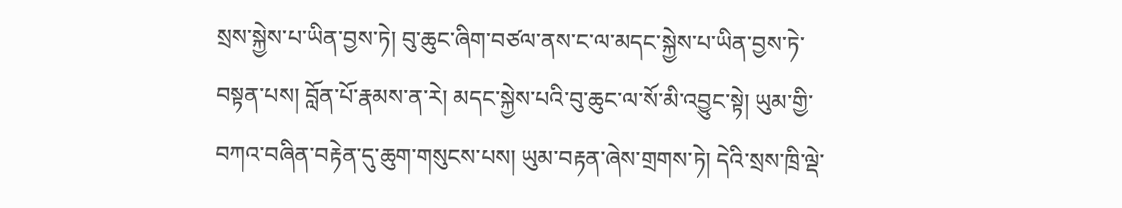སྲས་སྐྱེས་པ་ཡིན་བྱས་ཏེ། བུ་ཆུང་ཞིག་བཙལ་ནས་ང་ལ་མདང་སྐྱེས་པ་ཡིན་བྱས་ཏེ་བསྟན་པས། བློན་པོ་རྣམས་ན་རེ། མདང་སྐྱེས་པའི་བུ་ཆུང་ལ་སོ་མི་འབྱུང་སྟེ། ཡུམ་གྱི་བཀའ་བཞིན་བརྟེན་དུ་ཆུག་གསུངས་པས། ཡུམ་བརྟན་ཞེས་གྲགས་ཏེ། དེའི་སྲས་ཁྲི་ལྡེ་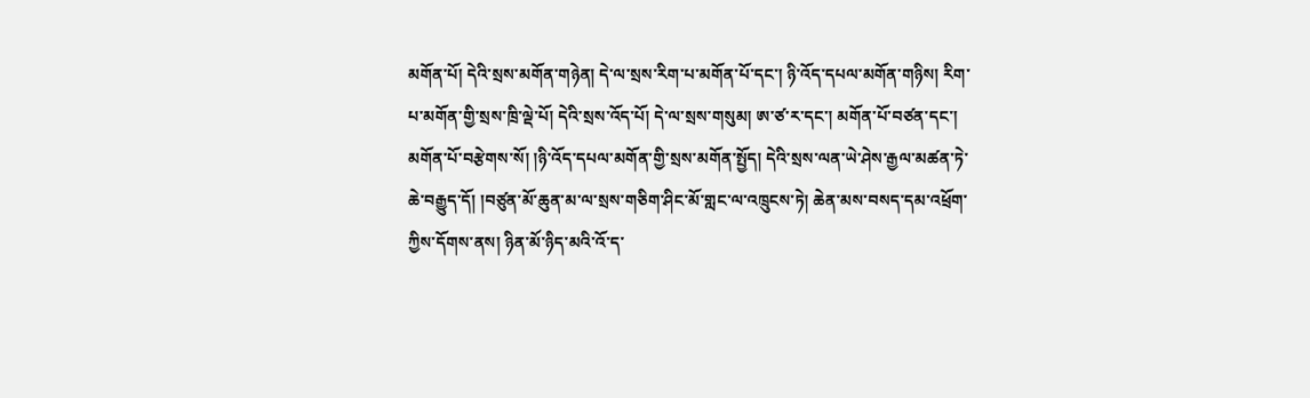མགོན་པོ། དེའི་སྲས་མགོན་གཉེན། དེ་ལ་སྲས་རིག་པ་མགོན་པོ་དང་། ཉི་འོད་དཔལ་མགོན་གཉིས། རིག་པ་མགོན་གྱི་སྲས་ཁྲི་ལྡེ་པོ། དེའི་སྲས་འོད་པོ། དེ་ལ་སྲས་གསུམ། ཨ་ཙ་ར་དང་། མགོན་པོ་བཙན་དང་། མགོན་པོ་བརྩེགས་སོ། །ཉི་འོད་དཔལ་མགོན་གྱི་སྲས་མགོན་སྤྱོད། དེའི་སྲས་ལན་ཡེ་ཤེས་རྒྱལ་མཚན་ཏེ་ཆེ་བརྒྱུད་དོ། །བཙུན་མོ་ཆུན་མ་ལ་སྲས་གཅིག་ཤིང་མོ་གླང་ལ་འཁྲུངས་ཏེ། ཆེན་མས་བསད་དམ་འཕྲོག་ཀྱིས་དོགས་ནས། ཉིན་མོ་ཉིད་མའི་འོ་ད་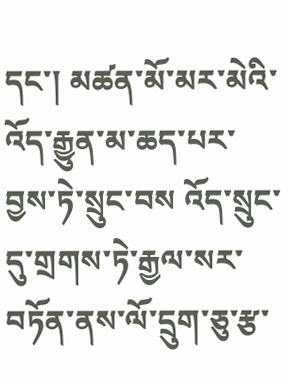དང་། མཚན་མོ་མར་མེའི་འོད་རྒྱུན་མ་ཆད་པར་བྱས་ཏེ་སྲུང་བས འོད་སྲུང་དུ་གྲགས་ཏེ་རྒྱལ་སར་བཏོན་ནས་ལོ་དྲུག་ཅུ་རྩ་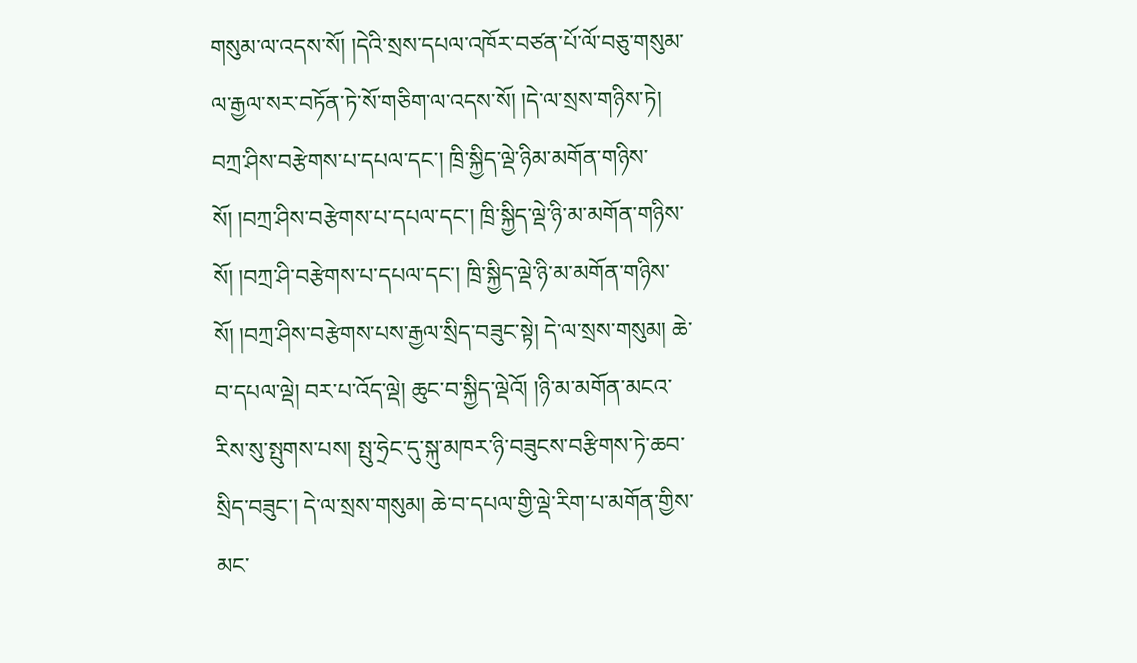གསུམ་ལ་འདས་སོ། །དེའི་སྲས་དཔལ་འཁོར་བཙན་པོ་ལོ་བཅུ་གསུམ་ལ་རྒྱལ་སར་བཏོན་ཏེ་སོ་གཅིག་ལ་འདས་སོ། །དེ་ལ་སྲས་གཉིས་ཏེ། བཀྲ་ཤིས་བརྩེགས་པ་དཔལ་དང་། ཁྲི་སྐྱིད་ལྡེ་ཉིམ་མགོན་གཉིས་སོ། །བཀྲ་ཤིས་བརྩེགས་པ་དཔལ་དང་། ཁྲི་སྐྱིད་ལྡེ་ཉི་མ་མགོན་གཉིས་སོ། །བཀྲ་ཤི་བརྩེགས་པ་དཔལ་དང་། ཁྲི་སྐྱིད་ལྡེ་ཉི་མ་མགོན་གཉིས་སོ། །བཀྲ་ཤིས་བརྩེགས་པས་རྒྱལ་སྲིད་བཟུང་སྟེ། དེ་ལ་སྲས་གསུམ། ཆེ་བ་དཔལ་ལྡེ། བར་པ་འོད་ལྡེ། ཆུང་བ་སྐྱིད་ལྡེའོ། །ཉི་མ་མགོན་མངའ་རིས་སུ་སྤུགས་པས། སྤུ་ཧྲེང་དུ་སྐུ་མཁར་ཉི་བཟུངས་བརྩིགས་ཏེ་ཆབ་སྲིད་བཟུང་། དེ་ལ་སྲས་གསུམ། ཆེ་བ་དཔལ་གྱི་ལྡེ་རིག་པ་མགོན་གྱིས་མང་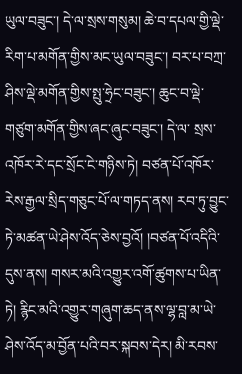ཡུལ་བཟུང་། དེ་ལ་སྲས་གསུམ། ཆེ་བ་དཔལ་གྱི་ལྡེ་རིག་པ་མགོན་གྱིས་མང་ཡུལ་བཟུང་། བར་པ་བཀྲ་ཤིས་ལྡེ་མགོན་གྱིས་སྤུ་ཧྲེང་བཟུང་། ཆུང་བ་ལྡེ་གཙུག་མགོན་གྱིས་ཞང་ཞུང་བཟུང་། དེ་ལ་ སྲས་འཁོར་རེ་དང་སྲོང་ངེ་གཉིས་ཏེ། བཙན་པོ་འཁོར་རེས་རྒྱལ་སྲིད་གཅུང་པོ་ལ་གཏད་ནས། རབ་ཏུ་བྱུང་ཏེ་མཚན་ཡེ་ཤེས་འོད་ཅེས་བྱའོ། །བཙན་པོ་འདིའི་དུས་ནས། གསར་མའི་འགྱུར་འགོ་ཚུགས་པ་ཡིན་ཏེ། རྙིང་མའི་འགྱུར་གཞུག་ཆད་ནས་ལྷ་བླ་མ་ཡེ་ཤེས་འོད་མ་བྱོན་པའི་བར་སྐབས་དེར། མི་རབས་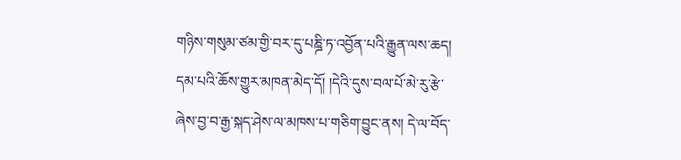གཉིས་གསུམ་ཙམ་གྱི་བར་དུ་པཎྜི་ཏ་འབྱོན་པའི་རྒྱུན་ལས་ཆད། དམ་པའི་ཆོས་གྱུར་མཁན་མེད་དོ། །དེའི་དུས་བལ་པོ་མེ་རུ་རྩེ་ཞེས་བྱ་བ་རྒྱ་སྐད་ཤེས་ལ་མཁས་པ་གཅིག་བྱུང་ནས། དེ་ལ་བོད་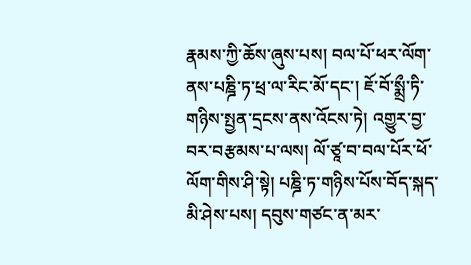རྣམས་ཀྱི་ཆོས་ཞུས་པས། བལ་པོ་ཕར་ལོག་ནས་པཎྜི་ཏ་ཕྲ་ལ་རིང་མོ་དང་། ཇོ་བོ་སྨྲྀ་ཏི་གཉིས་སྤྱན་དྲངས་ནས་འོངས་ཏེ། འགྱུར་བྱ་བར་བརྩམས་པ་ལས། ལོ་ཙཱ་བ་བལ་པོར་ཕོ་ལོག་གིས་ཤི་སྟེ། པཎྜི་ཏ་གཉིས་པོས་བོད་སྐད་མི་ཤེས་པས། དབུས་གཙང་ན་མར་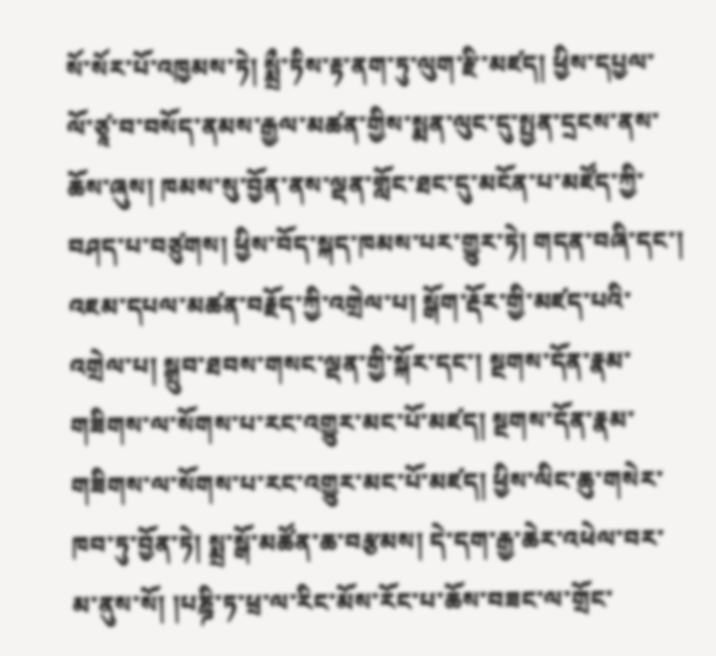སོ་སོར་པོ་འཁྱམས་ཏེ། སྨྲྀ་ཏིས་རྟ་ནག་ཏུ་ལུག་རྫི་མཛད། ཕྱིས་དཔྱལ་ལོ་ཙཱ་བ་བསོད་ནམས་རྒྱལ་མཚན་གྱིས་སྨན་ལུང་དུ་སྤྱན་དྲངས་ནས་ཆོས་ཞུས། ཁམས་སུ་བྱོན་ནས་ལྡན་གློང་ཐང་དུ་མངོན་པ་མཛོད་ཀྱི་བཤད་པ་བཙུགས། ཕྱིས་བོད་སྐད་ཁམས་པར་གྱུར་ཏེ། གདན་བཞི་དང་། འཇམ་དཔལ་མཚན་བརྗོད་ཀྱི་འགྲེལ་པ། སྒོག་རྡོར་གྱི་མཛད་པའི་འགྲེལ་པ། སྒྲུབ་ཐབས་གསང་ལྡན་གྱི་སྐོར་དང་། སྔགས་དོན་རྣམ་གཟིགས་ལ་སོགས་པ་རང་འགྱུར་མང་པོ་མཛད། སྔགས་དོན་རྣམ་གཟིགས་ལ་སོགས་པ་རང་འགྱུར་མང་པོ་མཛད། ཕྱིས་ལིང་ཆུ་གསེར་ཁབ་ཏུ་བྱོན་ཏེ། སྨྲ་སྒོ་མཚོན་ཆ་བརྩམས། དེ་དག་རྒྱ་ཆེར་འཕེལ་བར་མ་ནུས་སོ། །པཎྜི་ཏ་ཕྲ་ལ་རིང་མོས་རོང་པ་ཆོས་བཟང་ལ་གྲོང་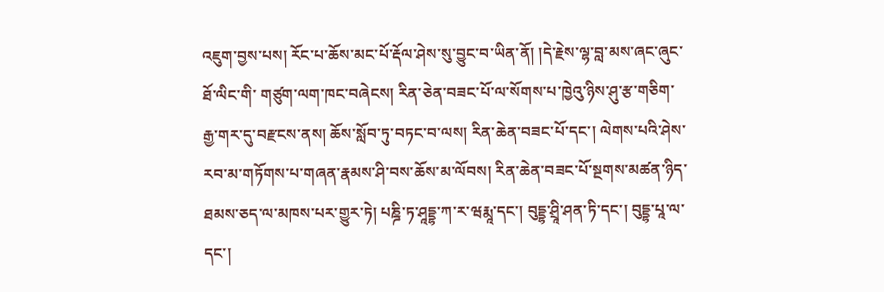འཇུག་བྱས་པས། རོང་པ་ཆོས་མང་པོ་རྡོལ་ཤེས་སུ་བྱུང་བ་ཡིན་ནོ། །དེ་རྗེས་ལྷ་བླ་མས་ཞང་ཞུང་ཐོ་ལིང་གི་ གཙུག་ལག་ཁང་བཞེངས། རིན་ཅེན་བཟང་པོ་ལ་སོགས་པ་ཁྱེའུ་ཉིས་ཤུ་རྩ་གཅིག་རྒྱ་གར་དུ་བརྫངས་ནས། ཆོས་སློབ་ཏུ་བཏང་བ་ལས། རིན་ཆེན་བཟང་པོ་དང་། ལེགས་པའི་ཤེས་རབ་མ་གཏོགས་པ་གཞན་རྣམས་ཤི་བས་ཆོས་མ་ལོབས། རིན་ཆེན་བཟང་པོ་སྔགས་མཚན་ཉིད་ཐམས་ཅད་ལ་མཁས་པར་གྱུར་ཏེ། པཎྜི་ཏ་ཤཱདྡྷ་ཀ་ར་ཝརྨཱ་དང་། བུདྡྷ་ཤྲཱི་ཤན་ཏི་དང་། བུདྡྷ་པཱ་ལ་དང་།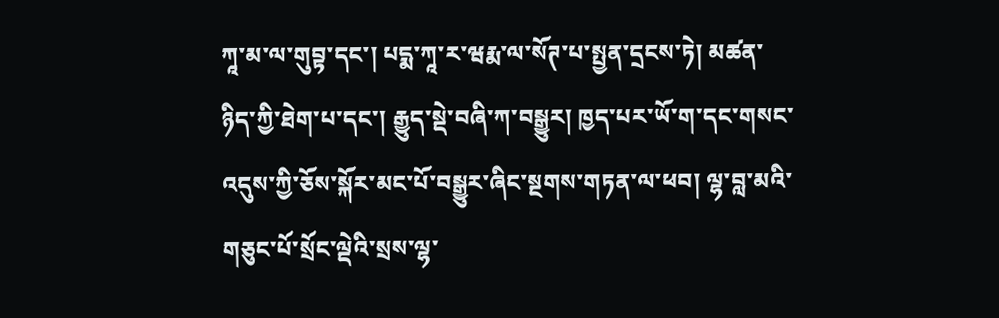ཀཱ་མ་ལ་གུབྟ་དང་། པདྨ་ཀཱ་ར་ཝརྨ་ལ་སོཊ་པ་སྤྱན་དྲངས་ཏེ། མཚན་ཉིད་ཀྱི་ཐེག་པ་དང་། རྒྱུད་སྡེ་བཞི་ཀ་བསྒྱུར། ཁྱད་པར་ཡོ་ག་དང་གསང་འདུས་ཀྱི་ཅོས་སྐོར་མང་པོ་བསྒྱུར་ཞིང་སྔགས་གཏན་ལ་ཕབ། ལྷ་བླ་མའི་གཅུང་པོ་སྲོང་ལྡེའི་སྲས་ལྷ་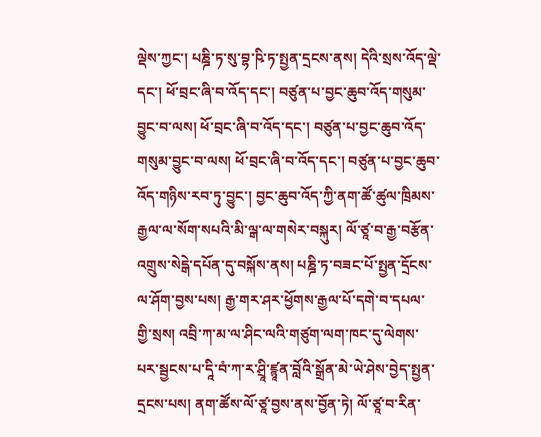ལྡེས་ཀྱང་། པཎྜི་ཏ་སུ་བྷ་ཥི་ཏ་སྤྱན་དྲངས་ནས། དེའི་སྲས་འོད་ལྡེ་དང་། ཕོ་བྲང་ཞི་བ་འོད་དང་། བཙུན་པ་བྱང་ཆུབ་འོད་གསུམ་བྱུང་བ་ལས། ཕོ་བྲང་ཞི་བ་འོད་དང་། བཙུན་པ་བྱང་ཆུབ་འོད་གསུམ་བྱུང་བ་ལས། ཕོ་བྲང་ཞི་བ་འོད་དང་། བཙུན་པ་བྱང་ཆུབ་འོད་གཉིས་རབ་ཏུ་བྱུང་། བྱང་ཆུབ་འོད་ཀྱི་ནག་ཚོ་ཚུལ་ཁྲིམས་རྒྱལ་ལ་སོག་སཔའི་མི་ལྒ་ལ་གསེར་བསྐུར། ལོ་ཙཱ་བ་རྒྱ་བརྩོན་འགྲུས་སེདྒེ་དཔོན་དུ་བསྐོས་ནས། པཎྜི་ཏ་བཟང་པོ་སྤྱན་དྲོངས་ལ་ཤོག་བྱས་པས། རྒྱ་གར་ཤར་ཕྱོགས་རྒྱལ་པོ་དགེ་བ་དཔལ་གྱི་སྲས། འབྲི་ཀ་མ་ལ་ཤིང་ལའི་གཙུག་ལག་ཁང་དུ་ལེགས་པར་སྦྱངས་པ་དཱི་བཾ་ཀ་ར་ཤྲཱི་ཛྙཱན་བློའི་སྒྲོན་མེ་ཡེ་ཤེས་བྱེད་སྤྱན་དྲངས་པས། ནག་ཚོས་ལོ་ཙཱ་བྱས་ནས་བྱོན་ཏེ། ལོ་ཙཱ་བ་རིན་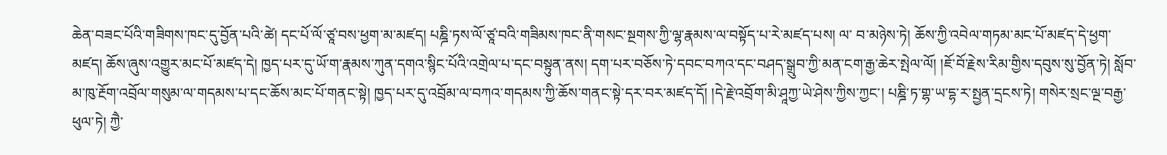ཆེན་བཟང་པོའི་གཟིགས་ཁང་དུ་བྱོན་པའི་ཚེ། དང་པོ་ལོ་ཙཱ་བས་ཕྱག་མ་མཛད། པཎྜི་ཏས་ལོ་ཙཱ་བའི་གཟིམས་ཁང་ནི་གསང་སྔགས་ཀྱི་ལྷ་རྣམས་ལ་བསྟོད་པ་རེ་མཛད་པས། ལ་ བ་མཉེས་ཏེ། ཆོས་ཀྱི་འབེལ་གཏམ་མང་པོ་མཛད་དེ་ཕྱག་མཛད། ཆོས་ཞུས་འགྱུར་མང་པོ་མཛད་དེ། ཁྱད་པར་དུ་ཡོ་ག་རྣམས་ཀུན་དགའ་སྙིང་པོའི་འགྲེལ་པ་དང་བསྟུན་ནས། དག་པར་བཅོས་ཏེ་དབང་བཀའ་དང་བཤད་སྒྲུབ་ཀྱི་མན་ངག་རྒྱ་ཆེར་སྤེལ་ལོ། །ཇོ་བོ་རྗེས་རིམ་གྱིས་དབུས་སུ་བྱོན་ཏེ། སློབ་མ་ཁུ་རྔོག་འབྲོལ་གསུམ་ལ་གདམས་པ་དང་ཆོས་མང་པོ་གནང་སྟེ། ཁྱད་པར་དུ་འབྲོམ་ལ་བཀའ་གདམས་ཀྱི་ཆོས་གནང་སྟེ་དར་བར་མཛད་དོ། །དེ་རྗེ་འབྲོག་མི་ཤཱཀྱ་ཡེ་ཤེས་ཀྱིས་ཀྱང་། པཎྜི་ཏ་གྷ་ཡ་དྷ་ར་སྤྱན་དྲངས་ཏེ། གསེར་སྲང་ལྔ་བརྒྱ་ཕུལ་ཏེ། ཀྱཻ་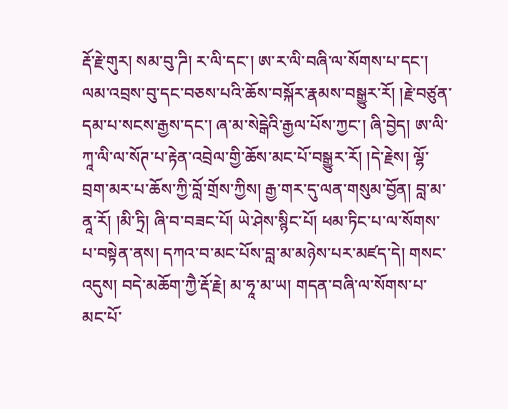རྡོ་རྗེ་གུར། སམ་བུ་ཌི། ར་ལི་དང་། ཨ་ར་ལི་བཞི་ལ་སོགས་པ་དང་། ལམ་འབྲས་བུ་དང་བཅས་པའི་ཆོས་བསྐོར་རྣམས་བསྒྱུར་རོ། །རྗེ་བཙུན་དམ་པ་སངས་རྒྱས་དང་། ཞ་མ་སེདྒེའི་རྒྱལ་པོས་ཀྱང་། ཞི་བྱེད། ཨ་ལི་ཀཱ་ལི་ལ་སོཊ་པ་རྟེན་འབྲེལ་གྱི་ཆོས་མང་པོ་བསྒྱུར་རོ། །དེ་རྗེས། ལྷོ་བྲག་མར་པ་ཆོས་ཀྱི་བློ་གྲོས་ཀྱིས། རྒྱ་གར་དུ་ལན་གསུམ་བྱོན། བླ་མ་ནཱ་རོ། །མི་ཏྲི། ཞི་བ་བཟང་པོ། ཡེ་ཤེས་སྙིང་པོ། ཕམ་ཏིང་པ་ལ་སོགས་པ་བསྟེན་ནས། དཀའ་བ་མང་པོས་བླ་མ་མཉེས་པར་མཛད་དེ། གསང་འདུས། བདེ་མཆོག་ཀྱཻ་རྡོ་རྗེ། མ་ཧཱ་མ་ཡ། གདན་བཞི་ལ་སོགས་པ་མང་པོ་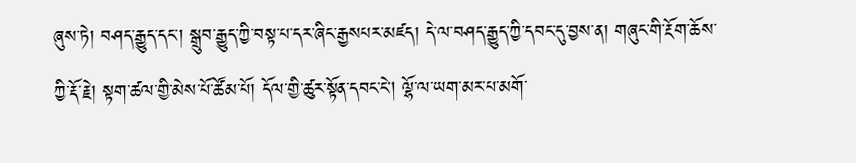ཞུས་ཏེ། བཤད་རྒྱུད་དང་། སྒྲུབ་རྒྱུད་ཀྱི་བསྟ་པ་དར་ཞིང་རྒྱསཔར་མཛད། དེ་ལ་བཤད་རྒྱུད་ཀྱི་དབང་དུ་བྱས་ན། གཞུང་གི་རྔོག་ཆོས་ཀྱི་རྡོ་རྗེ། སྟག་ཚལ་གྱི་མེས་པོ་ཚོམ་པོ། དོལ་གྱི་ཚུར་སྟོན་དབང་ངེ། ལྷོ་ལ་ཡག་མར་པ་མགོ་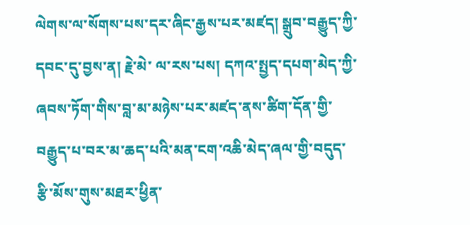ལེགས་ལ་སོགས་པས་དར་ཞིང་རྒྱས་པར་མཛད། སྒྲུབ་བརྒྱུད་ཀྱི་དབང་དུ་བྱས་ན། རྗེ་མེ་ ལ་རས་པས། དཀའ་སྤྱད་དཔག་མེད་ཀྱི་ཞབས་ཏོག་གིས་བླ་མ་མཉེས་པར་མཛད་ནས་ཚིག་དོན་གྱི་བརྒྱུད་པ་བར་མ་ཆད་པའི་མན་ངག་འཆི་མེད་ཞལ་གྱི་བདུད་རྩི་མོས་གུས་མཐར་ཕྱིན་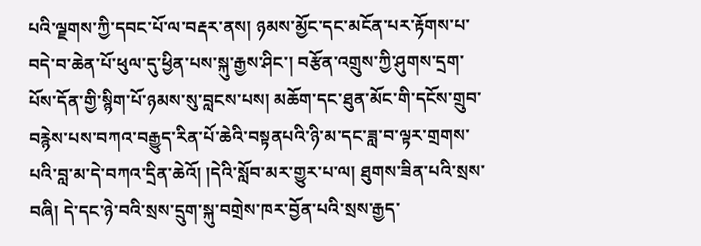པའི་ལྗགས་ཀྱི་དབང་པོ་ལ་བརྡར་ནས། ཉམས་མྱོང་དང་མངོན་པར་རྟོགས་པ་བདེ་བ་ཆེན་པོ་ཕུལ་དུ་ཕྱིན་པས་སྐུ་རྒྱས་ཤིང་། བརྩོན་འགྲུས་ཀྱི་ཤུགས་དྲག་པོས་དོན་གྱི་སྙིག་པོ་ཉམས་སུ་བླངས་པས། མཆོག་དང་ཐུན་མོང་གི་དངོས་གྲུབ་བརྙེས་པས་བཀའ་བརྒྱུད་རིན་པོ་ཆེའི་བསྟནཔའི་ཉི་མ་དང་ཟླ་བ་ལྟར་གྲགས་པའི་བླ་མ་དེ་བཀའ་དྲིན་ཆེའོ། །དེའི་སློབ་མར་གྱུར་པ་ལ། ཐུགས་ཟིན་པའི་སྲས་བཞི། དེ་དང་ཉེ་བའི་སྲས་དྲུག་སྐུ་བགྲེས་ཁར་བྱོན་པའི་སྲས་རྒྱད་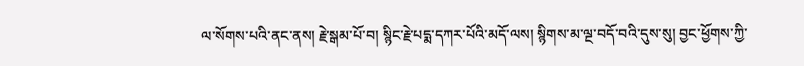ལ་སོགས་པའི་ནང་ནས། རྗེ་སྒམ་པོ་བ། སྙིང་རྗེ་པདྨ་དཀར་པོའི་མདོ་ལས། སྙིགས་མ་ལྔ་བདོ་བའི་དུས་སུ། བྱང་ཕྱོགས་ཀྱི་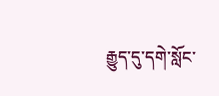རྒྱུད་དུ་དགེ་སློང་